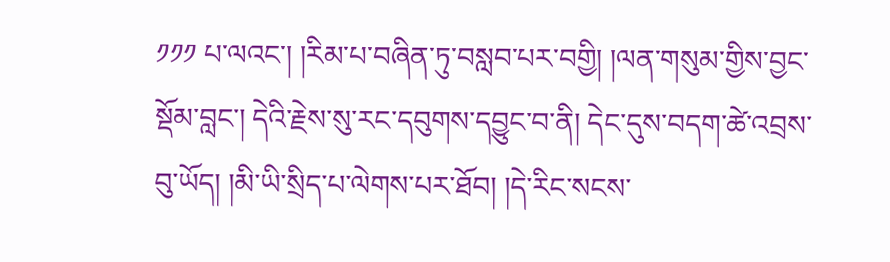༡༡༡ པ་ལའང་། །རིམ་པ་བཞིན་ཏུ་བསླབ་པར་བགྱི། །ལན་གསུམ་གྱིས་བྱང་སྡོམ་བླང་། དེའི་རྗེས་སུ་རང་དབུགས་དབྱུང་བ་ནི། དེང་དུས་བདག་ཚེ་འབྲས་བུ་ཡོད། །མི་ཡི་སྲིད་པ་ལེགས་པར་ཐོབ། །དེ་རིང་སངས་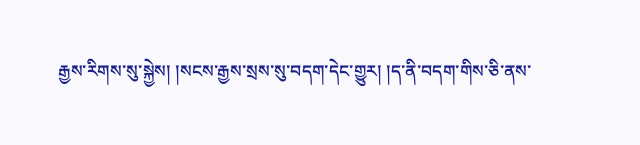རྒྱས་རིགས་སུ་སྐྱེས། །སངས་རྒྱས་སྲས་སུ་བདག་དེང་གྱུར། །ད་ནི་བདག་གིས་ཅི་ནས་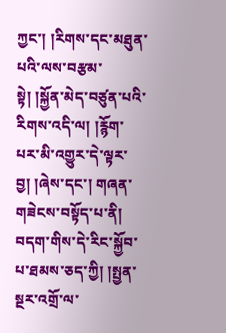ཀྱང་། །རིགས་དང་མཐུན་པའི་ལས་བརྩམ་སྟེ། །སྐྱོན་མེད་བཙུན་པའི་རིགས་འདི་ལ། །རྙོག་པར་མི་འགྱུར་དེ་ལྟར་བྱ། །ཞེས་དང་། གཞན་གཟེངས་བསྟོད་པ་ནི། བདག་གིས་དེ་རིང་སྐྱོབ་པ་ཐམས་ཅད་ཀྱི། །སྤྱན་སྔར་འགྲོ་ལ་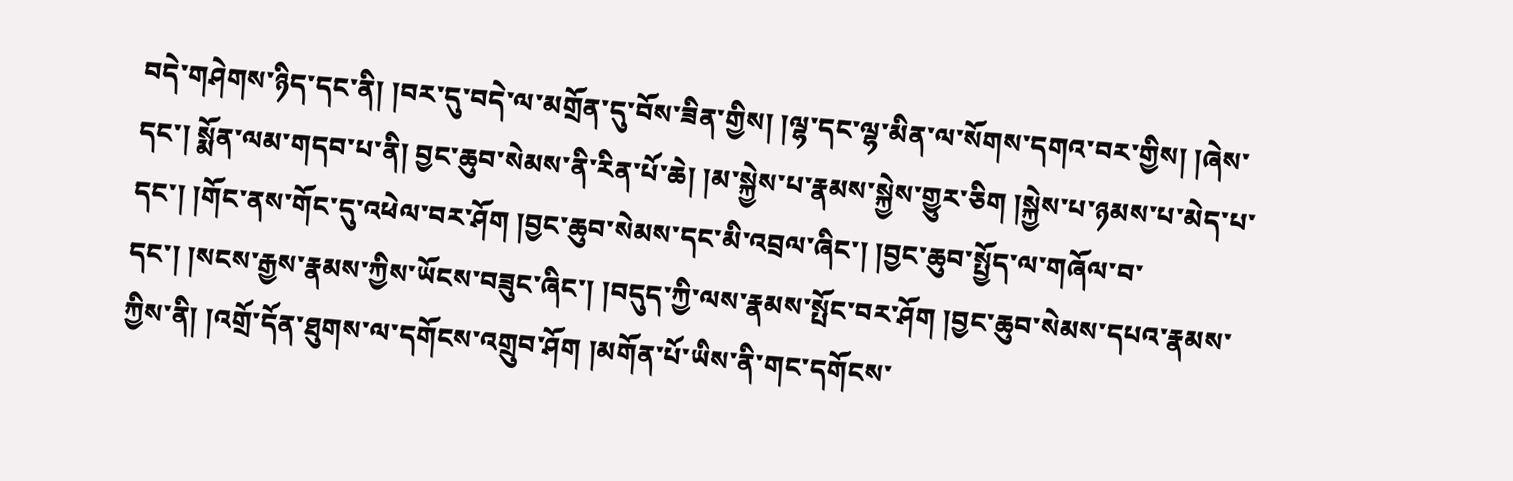བདེ་གཤེགས་ཉིད་དང་ནི། །བར་དུ་བདེ་ལ་མགྲོན་དུ་བོས་ཟིན་གྱིས། །ལྷ་དང་ལྷ་མིན་ལ་སོགས་དགའ་བར་གྱིས། །ཞེས་དང་། སྨོན་ལམ་གདབ་པ་ནི། བྱང་ཆུབ་སེམས་ནི་རིན་པོ་ཆེ། །མ་སྐྱེས་པ་རྣམས་སྐྱེས་གྱུར་ཅིག །སྐྱེས་པ་ཉམས་པ་མེད་པ་དང་། །གོང་ནས་གོང་དུ་འཕེལ་བར་ཤོག །བྱང་ཆུབ་སེམས་དང་མི་འབྲལ་ཞིང་། །བྱང་ཆུབ་སྤྱོད་ལ་གཞོལ་བ་དང་། །སངས་རྒྱས་རྣམས་ཀྱིས་ཡོངས་བཟུང་ཞིང་། །བདུད་ཀྱི་ལས་རྣམས་སྤོང་བར་ཤོག །བྱང་ཆུབ་སེམས་དཔའ་རྣམས་ཀྱིས་ནི། །འགྲོ་དོན་ཐུགས་ལ་དགོངས་འགྲུབ་ཤོག །མགོན་པོ་ཡིས་ནི་གང་དགོངས་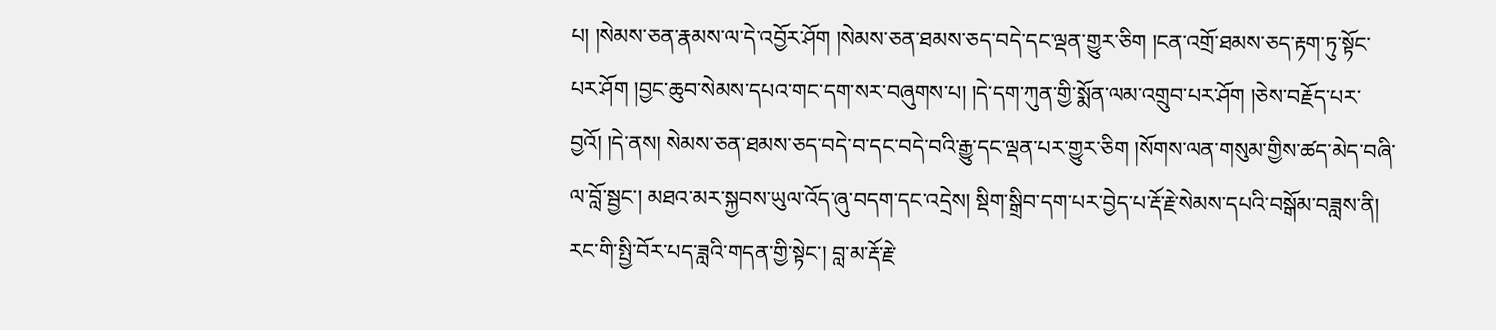པ། །སེམས་ཅན་རྣམས་ལ་དེ་འབྱོར་ཤོག །སེམས་ཅན་ཐམས་ཅད་བདེ་དང་ལྡན་གྱུར་ཅིག །ངན་འགྲོ་ཐམས་ཅད་རྟག་ཏུ་སྟོང་པར་ཤོག །བྱང་ཆུབ་སེམས་དཔའ་གང་དག་སར་བཞུགས་པ། །དེ་དག་ཀུན་གྱི་སྨོན་ལམ་འགྲུབ་པར་ཤོག །ཅེས་བརྗོད་པར་བྱའོ། །དེ་ནས། སེམས་ཅན་ཐམས་ཅད་བདེ་བ་དང་བདེ་བའི་རྒྱུ་དང་ལྡན་པར་གྱུར་ཅིག །སོགས་ལན་གསུམ་གྱིས་ཚད་མེད་བཞི་ལ་བློ་སྦྱང་། མཐའ་མར་སྐྱབས་ཡུལ་འོད་ཞུ་བདག་དང་འདྲེས། སྡིག་སྒྲིབ་དག་པར་བྱེད་པ་རྡོ་རྗེ་སེམས་དཔའི་བསྒོམ་བཟླས་ནི། རང་གི་སྤྱི་བོར་པད་ཟླའི་གདན་གྱི་སྟེང་། བླ་མ་རྡོ་རྗེ་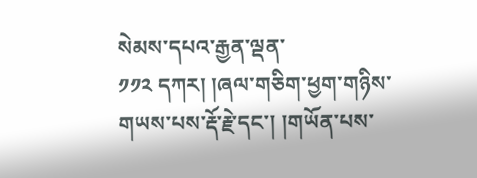སེམས་དཔའ་རྒྱན་ལྡན་
༡༡༢ དཀར། །ཞལ་གཅིག་ཕྱག་གཉིས་གཡས་པས་རྡོ་རྗེ་དང་། །གཡོན་པས་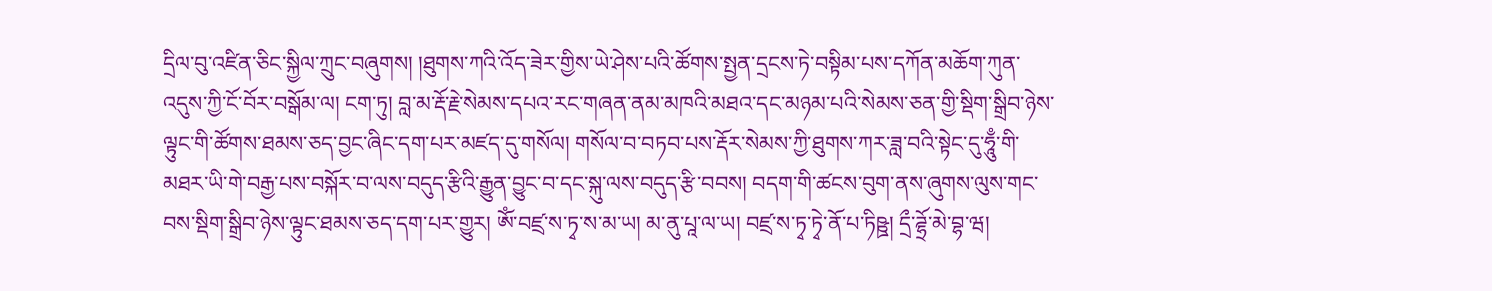དྲིལ་བུ་འཛིན་ཅིང་སྐྱིལ་ཀྲུང་བཞུགས། །ཐུགས་ཀའི་འོད་ཟེར་གྱིས་ཡེ་ཤེས་པའི་ཚོགས་སྤྱན་དྲངས་ཏེ་བསྟིམ་པས་དཀོན་མཆོག་ཀུན་འདུས་ཀྱི་ངོ་བོར་བསྒོམ་ལ། ངག་ཏུ། བླ་མ་རྡོ་རྗེ་སེམས་དཔའ་རང་གཞན་ནམ་མཁའི་མཐའ་དང་མཉམ་པའི་སེམས་ཅན་གྱི་སྡིག་སྒྲིབ་ཉེས་ལྟུང་གི་ཚོགས་ཐམས་ཅད་བྱང་ཞིང་དག་པར་མཛད་དུ་གསོལ། གསོལ་བ་བཏབ་པས་རྡོར་སེམས་ཀྱི་ཐུགས་ཀར་ཟླ་བའི་སྟེང་དུ་ཧཱུྃ་གི་མཐར་ཡི་གེ་བརྒྱ་པས་བསྐོར་བ་ལས་བདུད་རྩིའི་རྒྱུན་བྱུང་བ་དང་སྐུ་ལས་བདུད་རྩི་བབས། བདག་གི་ཚངས་བུག་ནས་ཞུགས་ལུས་གང་བས་སྡིག་སྒྲིབ་ཉེས་ལྟུང་ཐམས་ཅད་དག་པར་གྱུར། ༀ་བཛྲ་ས་ཏྭ་ས་མ་ཡ། མ་ནུ་པཱ་ལ་ཡ། བཛྲ་ས་ཏྭ་ཏྭེ་ནོ་པ་ཏིཥྛ། དྲྀ་ཌྷྲོ་མེ་བྷ་ཝ།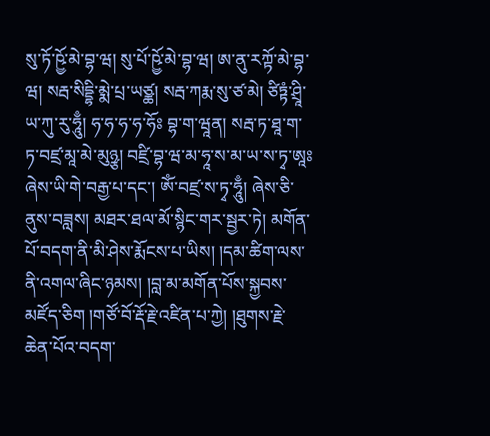སུ་ཏོ་ཥྱོ་མེ་བྷ་ཝ། སུ་པོ་ཥྱོ་མེ་བྷ་ཝ། ཨ་ནུ་རཀྟོ་མེ་བྷ་ཝ། སརྦ་སིདྡྷི་མྨེ་པྲ་ཡཙྪ། སརྦ་ཀརྨ་སུ་ཙ་མེ། ཙིཏྟཾ་ཤྲཱི་ཡ་ཀུ་རུ་ཧཱུྃ། ཧ་ཧ་ཧ་ཧ་ཧོཿ བྷ་ག་ཝཱན། སརྦ་ཏ་ཐཱ་ག་ཏ་བཛྲ་མཱ་མེ་མུཉྩ། བཛྲི་བྷ་ཝ་མ་ཧཱ་ས་མ་ཡ་ས་ཏྭ་ཨཱཿ ཞེས་ཡི་གེ་བརྒྱ་པ་དང་། ༀ་བཛྲ་ས་ཏྭ་ཧཱུྃ། ཞེས་ཅི་ནུས་བཟླས། མཐར་ཐལ་མོ་སྙིང་གར་སྦྱར་ཏེ། མགོན་པོ་བདག་ནི་མི་ཤེས་རྨོངས་པ་ཡིས། །དམ་ཚིག་ལས་ནི་འགལ་ཞིང་ཉམས། །བླ་མ་མགོན་པོས་སྐྱབས་མཛོད་ཅིག །གཙོ་བོ་རྡོ་རྗེ་འཛིན་པ་ཀྱེ། །ཐུགས་རྗེ་ཆེན་པོའ་བདག་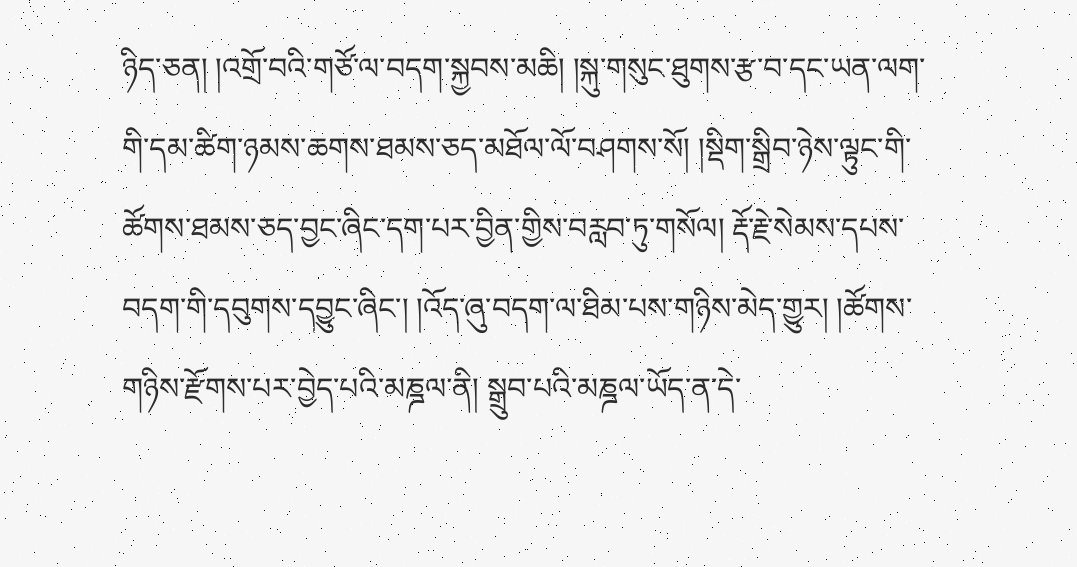ཉིད་ཅན། །འགྲོ་བའི་གཙོ་ལ་བདག་སྐྱབས་མཆི། །སྐུ་གསུང་ཐུགས་རྩ་བ་དང་ཡན་ལག་གི་དམ་ཚིག་ཉམས་ཆགས་ཐམས་ཅད་མཐོལ་ལོ་བཤགས་སོ། །སྡིག་སྒྲིབ་ཉེས་ལྟུང་གི་ཚོགས་ཐམས་ཅད་བྱང་ཞིང་དག་པར་བྱིན་གྱིས་བརླབ་ཏུ་གསོལ། རྡོ་རྗེ་སེམས་དཔས་བདག་གི་དབུགས་དབྱུང་ཞིང་། །འོད་ཞུ་བདག་ལ་ཐིམ་པས་གཉིས་མེད་གྱུར། །ཚོགས་གཉིས་རྫོགས་པར་བྱེད་པའི་མཎྜལ་ནི། སྒྲུབ་པའི་མཎྜལ་ཡོད་ན་དེ་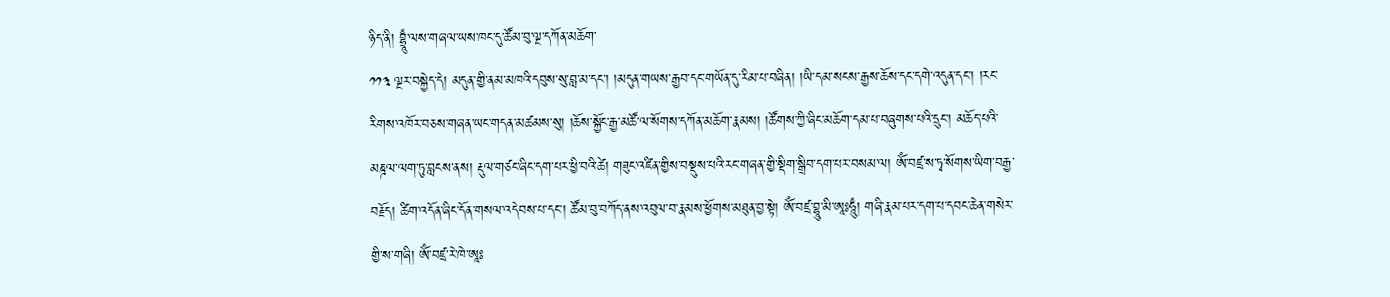ཉིད་ནི། བྷྲཱུྃ་ལས་གཞལ་ཡས་ཁང་དུ་ཚོམ་བུ་ལྔ་དཀོན་མཆོག་
༡༡༣ ལྔར་བསྐྱེད་དེ། མདུན་གྱི་ནམ་མཁའི་དབུས་སུ་བླ་མ་དང་། །མདུན་གཡས་རྒྱབ་དང་གཡོན་དུ་རིམ་པ་བཞིན། །ཡི་དམ་སངས་རྒྱས་ཆོས་དང་དགེ་འདུན་དང་། །རང་རིགས་འཁོར་བཅས་གཞན་ཡང་གདན་མཚམས་སུ། །ཆོས་སྐྱོང་རྒྱ་མཚོ་ལ་སོགས་དཀོན་མཆོག་རྣམས། །ཚོགས་ཀྱི་ཞིང་མཆོག་དམ་པ་བཞུགས་པའི་དྲུང་། མཆོད་པའི་མཎྜལ་ལག་ཏུ་བླངས་ནས། རྡུལ་གཙང་ཞིང་དག་པར་ཕྱི་བའི་ཚེ། གཟུང་འཛིན་གྱིས་བསྡུས་པའི་རང་གཞན་གྱི་སྡིག་སྒྲིབ་དག་པར་བསམ་ལ། ༀ་བཛྲ་ས་ཏྭ་སོགས་ཡིག་བརྒྱ་བརྗོད། ཚིག་འདོན་ཞིང་དོན་གསལ་འདེབས་པ་དང་། ཚོམ་བུ་བཀོད་ནས་འབུལ་བ་རྣམས་ཕྱོགས་མཐུན་བྱ་སྟེ། ༀ་བཛྲ་བྷཱུ་མི་ཨཱཿཧཱུྃ། གཞི་རྣམ་པར་དག་པ་དབང་ཆེན་གསེར་གྱི་ས་གཞི། ༀ་བཛྲ་རེ་ཁེ་ཨཱཿ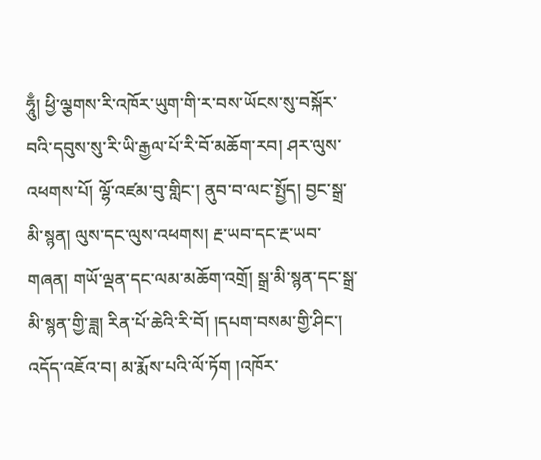ཧཱུྃ། ཕྱི་ལྕགས་རི་འཁོར་ཡུག་གི་ར་བས་ཡོངས་སུ་བསྐོར་བའི་དབུས་སུ་རི་ཡི་རྒྱལ་པོ་རི་བོ་མཆོག་རབ། ཤར་ལུས་འཕགས་པོ། ལྷོ་འཛམ་བུ་གླིང་། ནུབ་བ་ལང་སྤྱོད། བྱང་སྒྲ་མི་སྙན། ལུས་དང་ལུས་འཕགས། རྔ་ཡབ་དང་རྔ་ཡབ་གཞན། གཡོ་ལྡན་དང་ལམ་མཆོག་འགྲོ། སྒྲ་མི་སྙན་དང་སྒྲ་མི་སྙན་གྱི་ཟླ། རིན་པོ་ཆེའི་རི་བོ། །དཔག་བསམ་གྱི་ཤིང་། འདོད་འཇོའ་བ། མ་རྨོས་པའི་ལོ་ཏོག །འཁོར་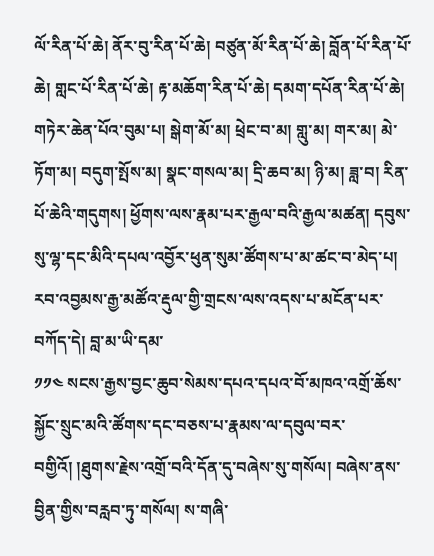ལོ་རིན་པོ་ཆེ། ནོར་བུ་རིན་པོ་ཆེ། བཙུན་མོ་རིན་པོ་ཆེ། བློན་པོ་རིན་པོ་ཆེ། གླང་པོ་རིན་པོ་ཆེ། རྟ་མཆོག་རིན་པོ་ཆེ། དམག་དཔོན་རིན་པོ་ཆེ། གཏེར་ཆེན་པོའ་བུམ་པ། སྒེག་མོ་མ། ཕྲེང་བ་མ། གླུ་མ། གར་མ། མེ་ཏོག་མ། བདུག་སྤོས་མ། སྣང་གསལ་མ། དྲི་ཆབ་མ། ཉི་མ། ཟླ་བ། རིན་པོ་ཆེའི་གདུགས། ཕྱོགས་ལས་རྣམ་པར་རྒྱལ་བའི་རྒྱལ་མཚན། དབུས་སུ་ལྷ་དང་མིའི་དཔལ་འབྱོར་ཕུན་སུམ་ཚོགས་པ་མ་ཚང་བ་མེད་པ། རབ་འབྱམས་རྒྱ་མཚོའ་རྡུལ་གྱི་གྲངས་ལས་འདས་པ་མངོན་པར་བཀོད་དེ། བླ་མ་ཡི་དམ་
༡༡༤ སངས་རྒྱས་བྱང་ཆུབ་སེམས་དཔའ་དཔའ་བོ་མཁའ་འགྲོ་ཆོས་སྐྱོང་སྲུང་མའི་ཚོགས་དང་བཅས་པ་རྣམས་ལ་དབུལ་བར་བགྱིའོ། །ཐུགས་རྗེས་འགྲོ་བའི་དོན་དུ་བཞེས་སུ་གསོལ། བཞེས་ནས་བྱིན་གྱིས་བརླབ་ཏུ་གསོལ། ས་གཞི་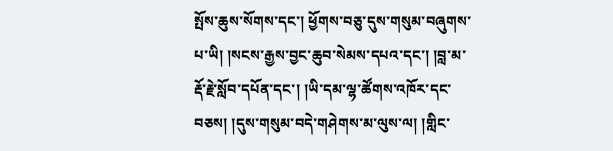སྤོས་ཆུས་སོགས་དང་། ཕྱོགས་བཅུ་དུས་གསུམ་བཞུགས་པ་ཡི། །སངས་རྒྱས་བྱང་ཆུབ་སེམས་དཔའ་དང་། །བླ་མ་རྡོ་རྗེ་སློབ་དཔོན་དང་། །ཡི་དམ་ལྷ་ཚོགས་འཁོར་དང་བཅས། །དུས་གསུམ་བདེ་གཤེགས་མ་ལུས་ལ། །གླིང་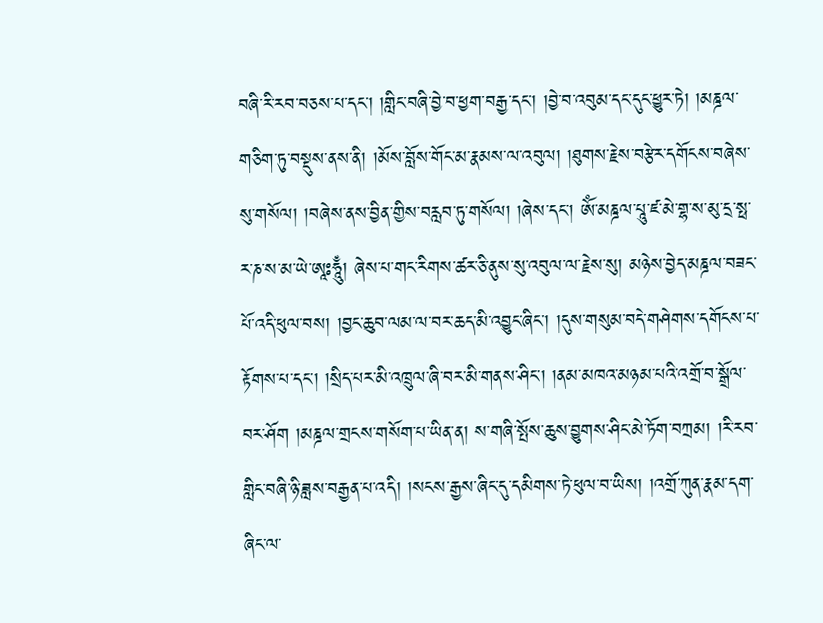བཞི་རི་རབ་བཅས་པ་དང་། །གླིང་བཞི་བྱེ་བ་ཕྱག་བརྒྱ་དང་། །བྱེ་བ་འབུམ་དང་དུང་ཕྱུར་ཏེ། །མཎྜལ་གཅིག་ཏུ་བསྡུས་ནས་ནི། །མོས་བློས་གོང་མ་རྣམས་ལ་འབུལ། །ཐུགས་རྗེས་བརྩེར་དགོངས་བཞེས་སུ་གསོལ། །བཞེས་ནས་བྱིན་གྱིས་བརླབ་ཏུ་གསོལ། །ཞེས་དང་། ༀ་མཎྜལ་པཱུ་ཛ་མེ་གྷ་ས་མུ་དྲ་སྥ་ར་ཎ་ས་མ་ཡེ་ཨཱཿཧཱུྃ། ཞེས་པ་གང་རིགས་ཚར་ཅི་ནུས་སུ་འབུལ་ལ་རྗེས་སུ། མཉེས་བྱེད་མཎྜལ་བཟང་པོ་འདི་ཕུལ་བས། །བྱང་ཆུབ་ལམ་ལ་བར་ཆད་མི་འབྱུང་ཞིང་། །དུས་གསུམ་བདེ་གཤེགས་དགོངས་པ་རྟོགས་པ་དང་། །སྲིད་པར་མི་འཁྲུལ་ཞི་བར་མི་གནས་ཤིང་། །ནམ་མཁའ་མཉམ་པའི་འགྲོ་བ་སྒྲོལ་བར་ཤོག །མཎྜལ་གྲངས་གསོག་པ་ཡིན་ན། ས་གཞི་སྤོས་ཆུས་བྱུགས་ཤིང་མེ་ཏོག་བཀྲམ། །རི་རབ་གླིང་བཞི་ཉི་ཟླས་བརྒྱན་པ་འདི། །སངས་རྒྱས་ཞིང་དུ་དམིགས་ཏེ་ཕུལ་བ་ཡིས། །འགྲོ་ཀུན་རྣམ་དག་ཞིང་ལ་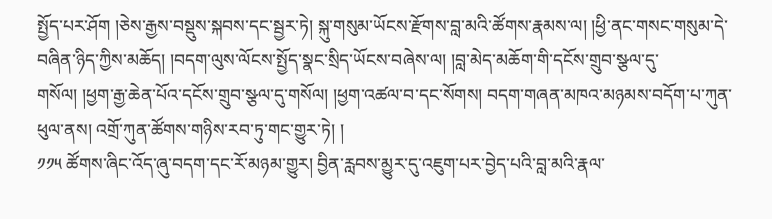སྤྱོད་པར་ཤོག །ཅེས་རྒྱས་བསྡུས་སྐབས་དང་སྦྱར་ཏེ། སྐུ་གསུམ་ཡོངས་རྫོགས་བླ་མའི་ཚོགས་རྣམས་ལ། །ཕྱི་ནང་གསང་གསུམ་དེ་བཞིན་ཉིད་ཀྱིས་མཆོད། །བདག་ལུས་ལོངས་སྤྱོད་སྣང་སྲིད་ཡོངས་བཞེས་ལ། །བླ་མེད་མཆོག་གི་དངོས་གྲུབ་སྩལ་དུ་གསོལ། །ཕྱག་རྒྱ་ཆེན་པོའ་དངོས་གྲུབ་སྩལ་དུ་གསོལ། །ཕྱག་འཚལ་བ་དང་སོགས། བདག་གཞན་མཁའ་མཉམས་བདོག་པ་ཀུན་ཕུལ་ནས། འགྲོ་ཀུན་ཚོགས་གཉིས་རབ་ཏུ་གང་གྱུར་ཏེ། །
༡༡༥ ཚོགས་ཞིང་འོད་ཞུ་བདག་དང་རོ་མཉམ་གྱུར། བྱིན་རླབས་མྱུར་དུ་འཇུག་པར་བྱེད་པའི་བླ་མའི་རྣལ་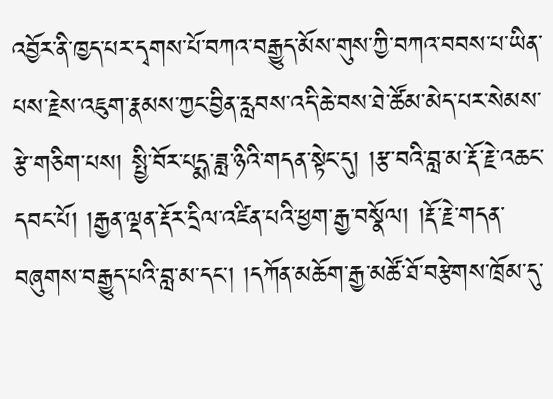འབྱོར་ནི་ཁྱད་པར་དྭགས་པོ་བཀའ་བརྒྱུད་མོས་གུས་ཀྱི་བཀའ་བབས་པ་ཡིན་པས་རྗེས་འཇུག་རྣམས་ཀྱང་བྱིན་རླབས་འདི་ཆེ་བས་ཐེ་ཚོམ་མེད་པར་སེམས་རྩེ་གཅིག་པས། སྤྱི་བོར་པདྨ་ཟླ་ཉིའི་གདན་སྟེང་དུ། །རྩ་བའི་བླ་མ་རྡོ་རྗེ་འཆང་དབང་པོ། །རྒྱན་ལྡན་རྡོར་དྲིལ་འཛིན་པའི་ཕྱག་རྒྱ་བསྣོལ། །རྡོ་རྗེ་གདན་བཞུགས་བརྒྱུད་པའི་བླ་མ་དང་། །དཀོན་མཆོག་རྒྱ་མཚོ་ཐོ་བརྩེགས་ཁྲོམ་དུ་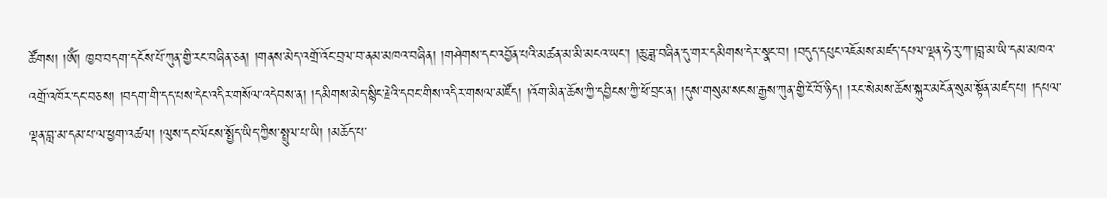ཚོགས། །ༀ། ཁྱབ་བདག་དངོས་པོ་ཀུན་གྱི་རང་བཞིན་ཅན། །གནས་མེད་འགྲོ་འོང་བྲལ་བ་ནམ་མཁའ་བཞིན། །གཤེགས་དང་འབྱོན་པའི་མཚན་མ་མི་མངའ་ཡང་། །ཆུ་ཟླ་བཞིན་དུ་གར་དམིགས་དེར་སྣང་བ། །བདུད་དཔུང་འཇོམས་མཛད་དཔལ་ལྡན་ཧེ་རུ་ཀ་།བླ་མ་ཡི་དམ་མཁའ་འགྲོ་འཁོར་དང་བཅས། །བདག་གི་དད་པས་དེང་འདིར་གསོལ་འདེབས་ན། །དམིགས་མེད་སྙིང་རྗེའི་དབང་གིས་འདིར་གསལ་མཛོད། །འོག་མིན་ཆོས་ཀྱི་དབྱིངས་ཀྱི་ཕོ་བྲང་ན། །དུས་གསུམ་སངས་རྒྱས་ཀུན་གྱི་ངོ་བོ་ཉིད། །རང་སེམས་ཆོས་སྐུར་མངོན་སུམ་སྟོན་མཛད་པ། །དཔལ་ལྡན་བླ་མ་དམ་པ་ལ་ཕྱག་འཚལ། །ལུས་དང་ལོངས་སྤྱོད་ཡིད་ཀྱིས་སྤྲུལ་པ་ཡི། །མཆོད་པ་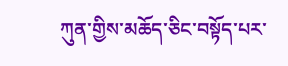ཀུན་གྱིས་མཆོད་ཅིང་བསྟོད་པར་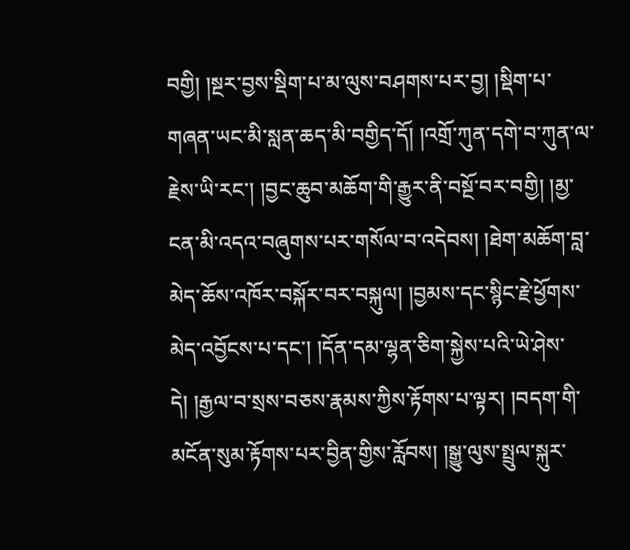བགྱི། །སྔར་བྱས་སྡིག་པ་མ་ལུས་བཤགས་པར་བྱ། །སྡིག་པ་གཞན་ཡང་མི་སླན་ཆད་མི་བགྱིད་དོ། །འགྲོ་ཀུན་དགེ་བ་ཀུན་ལ་རྗེས་ཡི་རང་། །བྱང་ཆུབ་མཆོག་གི་རྒྱུར་ནི་བསྔོ་བར་བགྱི། །མྱ་ངན་མི་འདའ་བཞུགས་པར་གསོལ་བ་འདེབས། །ཐེག་མཆོག་བླ་མེད་ཆོས་འཁོར་བསྐོར་བར་བསྐུལ། །བྱམས་དང་སྙིང་རྗེ་ཕྱོགས་མེད་འབྱོངས་པ་དང་། །དོན་དམ་ལྷན་ཅིག་སྐྱེས་པའི་ཡེ་ཤེས་དེ། །རྒྱལ་བ་སྲས་བཅས་རྣམས་ཀྱིས་རྟོགས་པ་ལྟར། །བདག་གི་མངོན་སུམ་རྟོགས་པར་བྱིན་གྱིས་རློབས། །སྒྱུ་ལུས་སྤྲུལ་སྐུར་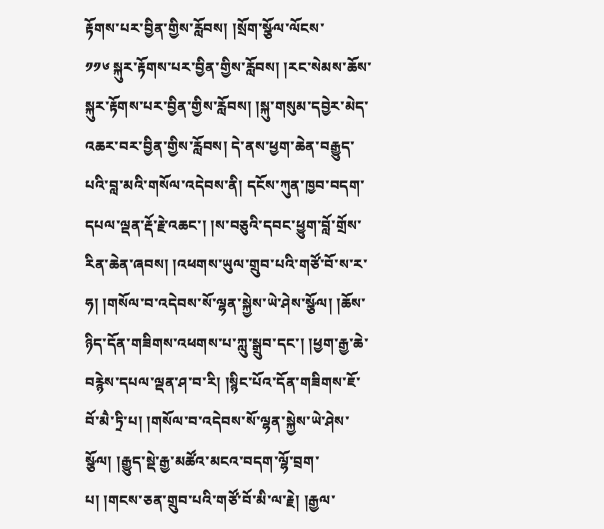རྟོགས་པར་བྱིན་གྱིས་རློབས། །སྲོག་སྩོལ་ལོངས་
༡༡༦ སྐུར་རྟོགས་པར་བྱིན་གྱིས་རློབས། །རང་སེམས་ཆོས་སྐུར་རྟོགས་པར་བྱིན་གྱིས་རློབས། །སྐུ་གསུམ་དབྱེར་མེད་འཆར་བར་བྱིན་གྱིས་རློབས། དེ་ནས་ཕྱག་ཆེན་བརྒྱུད་པའི་བླ་མའི་གསོལ་འདེབས་ནི། དངོས་ཀུན་ཁྱབ་བདག་དཔལ་ལྡན་རྡོ་རྗེ་འཆང་། །ས་བཅུའི་དབང་ཕྱུག་བློ་གྲོས་རིན་ཆེན་ཞབས། །འཕགས་ཡུལ་གྲུབ་པའི་གཙོ་བོ་ས་ར་ཧ། །གསོལ་བ་འདེབས་སོ་ལྷན་སྐྱེས་ཡེ་ཤེས་སྩོལ། །ཆོས་ཉིད་དོན་གཟིགས་འཕགས་པ་ཀླུ་སྒྲུབ་དང་། །ཕྱག་རྒྱ་ཆེ་བརྙེས་དཔལ་ལྡན་ཤ་བ་རི། །སྙིང་པོའ་དོན་གཟིགས་ཇོ་བོ་མཻ་ཏྲི་པ། །གསོལ་བ་འདེབས་སོ་ལྷན་སྐྱེས་ཡེ་ཤེས་སྩོལ། །རྒྱུད་སྡེ་རྒྱ་མཚོའ་མངའ་བདག་ལྷོ་བྲག་པ། །གངས་ཅན་གྲུབ་པའི་གཙོ་བོ་མི་ལ་རྗེ། །རྒྱལ་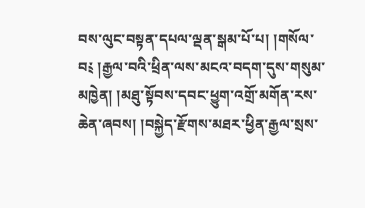བས་ལུང་བསྟན་དཔལ་ལྡན་སྒམ་པོ་པ། །གསོལ་བ༴ །རྒྱལ་བའི་ཕྲིན་ལས་མངའ་བདག་དུས་གསུམ་མཁྱེན། །མཐུ་སྟོབས་དབང་ཕྱུག་འགྲོ་མགོན་རས་ཆེན་ཞབས། །བསྐྱེད་རྫོགས་མཐར་ཕྱིན་རྒྱལ་སྲས་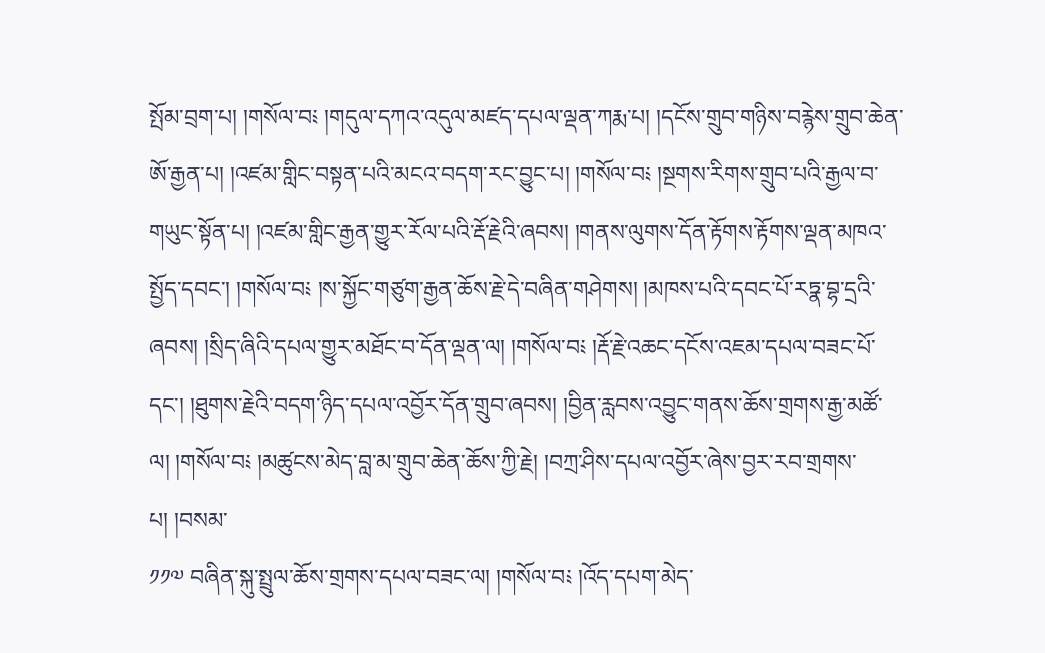སྤོམ་བྲག་པ། །གསོལ་བ༴ །གདུལ་དཀའ་འདུལ་མཛད་དཔལ་ལྡན་ཀརྨ་པ། །དངོས་གྲུབ་གཉིས་བརྙེས་གྲུབ་ཆེན་ཨོ་རྒྱན་པ། །འཛམ་གླིང་བསྟན་པའི་མངའ་བདག་རང་བྱུང་པ། །གསོལ་བ༴ །སྔགས་རིགས་གྲུབ་པའི་རྒྱལ་བ་གཡུང་སྟོན་པ། །འཛམ་གླིང་རྒྱན་གྱུར་རོལ་པའི་རྡོ་རྗེའི་ཞབས། །གནས་ལུགས་དོན་རྟོགས་རྟོགས་ལྡན་མཁའ་སྤྱོད་དབང་། །གསོལ་བ༴ །ས་སྐྱོང་གཙུག་རྒྱན་ཆོས་རྗེ་དེ་བཞིན་གཤེགས། །མཁས་པའི་དབང་པོ་རཏྣ་བྷ་དྲའི་ཞབས། །སྲིད་ཞིའི་དཔལ་གྱུར་མཐོང་བ་དོན་ལྡན་ལ། །གསོལ་བ༴ །རྡོ་རྗེ་འཆང་དངོས་འཇམ་དཔལ་བཟང་པོ་དང་། །ཐུགས་རྗེའི་བདག་ཉིད་དཔལ་འབྱོར་དོན་གྲུབ་ཞབས། །བྱིན་རླབས་འབྱུང་གནས་ཆོས་གྲགས་རྒྱ་མཚོ་ལ། །གསོལ་བ༴ །མཚུངས་མེད་བླ་མ་གྲུབ་ཆེན་ཆོས་ཀྱི་རྗེ། །བཀྲ་ཤིས་དཔལ་འབྱོར་ཞེས་བྱར་རབ་གྲགས་པ། །བསམ་
༡༡༧ བཞིན་སྐུ་སྤྲུལ་ཆོས་གྲགས་དཔལ་བཟང་ལ། །གསོལ་བ༴ །འོད་དཔག་མེད་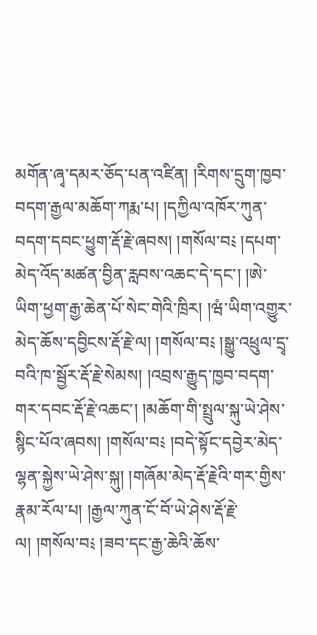མགོན་ཞྭ་དམར་ཅོད་པན་འཛིན། །རིགས་དྲུག་ཁྱབ་བདག་རྒྱལ་མཆོག་ཀརྨ་པ། །དཀྱིལ་འཁོར་ཀུན་བདག་དབང་ཕྱུག་རྡོ་རྗེ་ཞབས། །གསོལ་བ༴ །དཔག་མེད་འོད་མཚན་བྱིན་རླབས་འཆང་དེ་དང་། །ཨེ་ཡིག་ཕྱག་རྒྱ་ཆེན་པོ་སེང་གེའི་ཁྲིར། །ཝཾ་ཡིག་འགྱུར་མེད་ཆོས་དབྱིངས་རྡོ་རྗེ་ལ། །གསོལ་བ༴ །སྒྱུ་འཕྲུལ་དྲྭ་བའི་ཁ་སྦྱོར་རྡོ་རྗེ་སེམས། །འབྲས་རྒྱུད་ཁྱབ་བདག་གར་དབང་རྡོ་རྗེ་འཆང་། །མཆོག་གི་སྤྲུལ་སྐུ་ཡེ་ཤེས་སྙིང་པོའ་ཞབས། །གསོལ་བ༴ །བདེ་སྟོང་དབྱེར་མེད་ལྷན་སྐྱེས་ཡེ་ཤེས་སྐུ། །གཞོམ་མེད་རྡོ་རྗེའི་གར་གྱིས་རྣམ་རོལ་པ། །རྒྱལ་ཀུན་ངོ་བོ་ཡེ་ཤེས་རྡོ་རྗེ་ལ། །གསོལ་བ༴ །ཟབ་དང་རྒྱ་ཆེའི་ཆོས་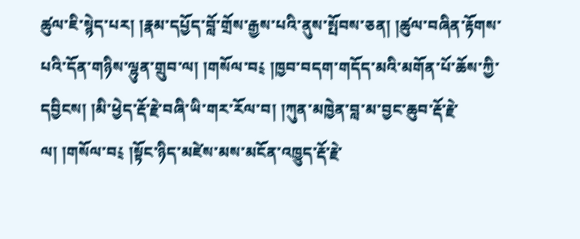ཚུལ་ཇི་སྙེད་པར། །རྣམ་དཔྱོད་བློ་གྲོས་རྒྱས་པའི་ནུས་སྤོབས་ཅན། །ཚུལ་བཞིན་རྟོགས་པའི་དོན་གཉིས་ལྷུན་གྲུབ་ལ། །གསོལ་བ༴ །ཁྱབ་བདག་གདོད་མའི་མགོན་པོ་ཆོས་ཀྱི་དབྱིངས། །མི་ཕྱེད་རྡོ་རྗེ་བཞི་ཡི་གར་རོལ་བ། །ཀུན་མཁྱེན་བླ་མ་བྱང་ཆུབ་རྡོ་རྗེ་ལ། །གསོལ་བ༴ །སྟོང་ཉིད་མཛེས་མས་མངོན་འཁྱུད་རྡོ་རྗེ་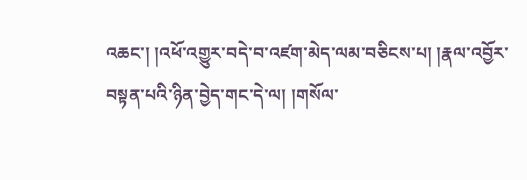འཆང་། །འཕོ་འགྱུར་བདེ་བ་འཛག་མེད་ལམ་བཅིངས་པ། །རྣལ་འབྱོར་བསྟན་པའི་ཉིན་བྱེད་གང་དེ་ལ། །གསོལ་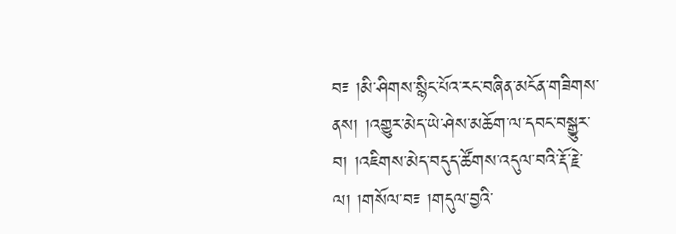བ༴ །མི་ཤིགས་སྙིང་པོའ་རང་བཞིན་མངོན་གཟིགས་ནས། །འགྱུར་མེད་ཡེ་ཤེས་མཆོག་ལ་དབང་བསྒྱུར་བ། །འཇིགས་མེད་བདུད་ཚོགས་འདུལ་བའི་རྡོ་རྗེ་ལ། །གསོལ་བ༴ །གདུལ་བྱའི་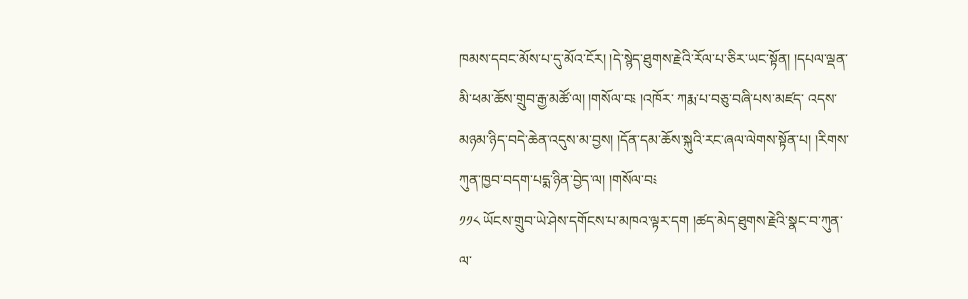ཁམས་དབང་མོས་པ་དུ་མོའ་ངོར། །དེ་སྙེད་ཐུགས་རྗེའི་རོལ་པ་ཅིར་ཡང་སྟོན། །དཔལ་ལྡན་མི་ཕམ་ཆོས་གྲུབ་རྒྱ་མཚོ་ལ། །གསོལ་བ༴ །འཁོར་ ཀརྨ་པ་བཅུ་བཞི་པས་མཛད་ འདས་མཉམ་ཉིད་བདེ་ཆེན་འདུས་མ་བྱས། །དོན་དམ་ཆོས་སྐུའི་རང་ཞལ་ལེགས་སྟོན་པ། །རིགས་ཀུན་ཁྱབ་བདག་པདྨ་ཉིན་བྱེད་ལ། །གསོལ་བ༴
༡༡༨ ཡོངས་གྲུབ་ཡེ་ཤེས་དགོངས་པ་མཁའ་ལྟར་དག །ཚད་མེད་ཐུགས་རྗེའི་སྣང་བ་ཀུན་ལ་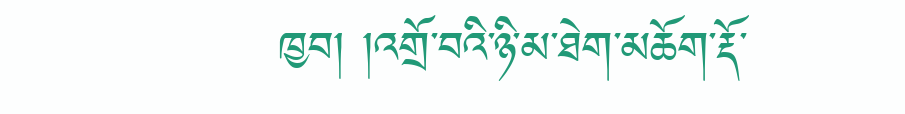ཁྱབ། །འགྲོ་བའི་ཉི་མ་ཐེག་མཆོག་རྡོ་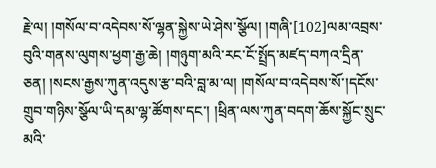རྗེ་ལ། །གསོལ་བ་འདེབས་སོ་ལྷན་སྐྱེས་ཡེ་ཤེས་སྩོལ། །གཞི་[102]ལམ་འབྲས་བུའི་གནས་ལུགས་ཕྱག་རྒྱ་ཆེ། །གཉུག་མའི་རང་ངོ་སྤྲོད་མཛད་བཀའ་དྲིན་ཅན། །སངས་རྒྱས་ཀུན་འདུས་རྩ་བའི་བླ་མ་ལ། །གསོལ་བ་འདེབས་སོ་།དངོས་གྲུབ་གཉིས་སྩོལ་ཡི་དམ་ལྷ་ཚོགས་དང་། །ཕྲིན་ལས་ཀུན་བདག་ཆོས་སྐྱོང་སྲུང་མའི་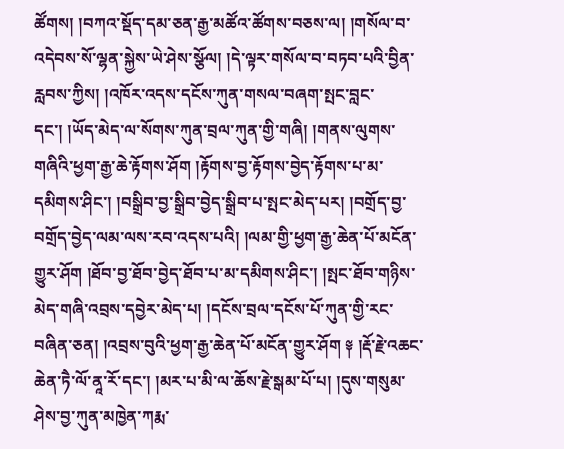ཚོགས། །བཀའ་སྡོད་དམ་ཅན་རྒྱ་མཚོའ་ཚོགས་བཅས་ལ། །གསོལ་བ་འདེབས་སོ་ལྷན་སྐྱེས་ཡེ་ཤེས་སྩོལ། །དེ་ལྟར་གསོལ་བ་བཏབ་པའི་བྱིན་རླབས་ཀྱིས། །འཁོར་འདས་དངོས་ཀུན་གསལ་བཞག་སྤང་བླང་དང་། །ཡོད་མེད་ལ་སོགས་ཀུན་བྲལ་ཀུན་གྱི་གཞི། །གནས་ལུགས་གཞིའི་ཕྱག་རྒྱ་ཆེ་རྟོགས་ཤོག །རྟོགས་བྱ་རྟོགས་བྱེད་རྟོགས་པ་མ་དམིགས་ཤིང་། །བསྒྲིབ་བྱ་སྒྲིབ་བྱེད་སྒྲིབ་པ་སྤང་མེད་པར། །བགྲོད་བྱ་བགྲོད་བྱེད་ལམ་ལས་རབ་འདས་པའི། །ལམ་གྱི་ཕྱག་རྒྱ་ཆེན་པོ་མངོན་གྱུར་ཤོག །ཐོབ་བྱ་ཐོབ་བྱེད་ཐོབ་པ་མ་དམིགས་ཤིང་། །སྤང་ཐོབ་གཉིས་མེད་གཞི་འབྲས་དབྱེར་མེད་པ། །དངོས་བྲལ་དངོས་པོ་ཀུན་གྱི་རང་བཞིན་ཅན། །འབྲས་བུའི་ཕྱག་རྒྱ་ཆེན་པོ་མངོན་གྱུར་ཤོག ༈ །རྡོ་རྗེ་འཆང་ཆེན་ཏཻ་ལོ་ནཱ་རོ་དང་། །མར་པ་མི་ལ་ཆོས་རྗེ་སྒམ་པོ་པ། །དུས་གསུམ་ཤེས་བྱ་ཀུན་མཁྱེན་ཀརྨ་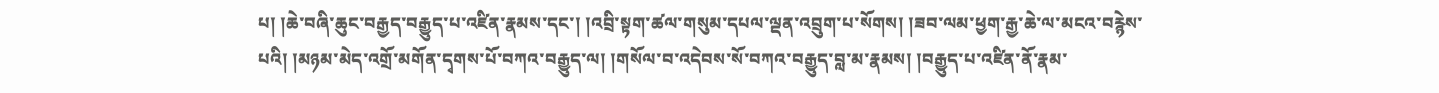པ། །ཆེ་བཞི་ཆུང་བརྒྱད་བརྒྱུད་པ་འཛིན་རྣམས་དང་། །འབྲི་སྟག་ཚལ་གསུམ་དཔལ་ལྡན་འབྲུག་པ་སོགས། །ཟབ་ལམ་ཕྱག་རྒྱ་ཆེ་ལ་མངའ་བརྙེས་པའི། །མཉམ་མེད་འགྲོ་མགོན་དྭགས་པོ་བཀའ་བརྒྱུད་ལ། །གསོལ་བ་འདེབས་སོ་བཀའ་བརྒྱུད་བླ་མ་རྣམས། །བརྒྱུད་པ་འཛིན་ནོ་རྣམ་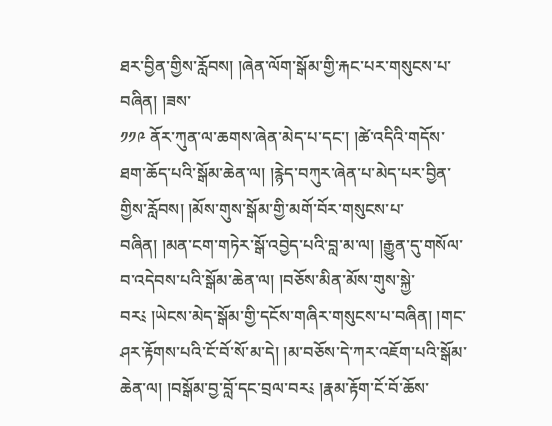ཐར་བྱིན་གྱིས་རློབས། །ཞེན་ལོག་སྒོམ་གྱི་རྐང་པར་གསུངས་པ་བཞིན། །ཟས་
༡༡༩ ནོར་ཀུན་ལ་ཆགས་ཞེན་མེད་པ་དང་། །ཚེ་འདིའི་གདོས་ཐག་ཆོད་པའི་སྒོམ་ཆེན་ལ། །རྙེད་བཀུར་ཞེན་པ་མེད་པར་བྱིན་གྱིས་རློབས། །མོས་གུས་སྒོམ་གྱི་མགོ་བོར་གསུངས་པ་བཞིན། །མན་ངག་གཏེར་སྒོ་འབྱེད་པའི་བླ་མ་ལ། །རྒྱུན་དུ་གསོལ་བ་འདེབས་པའི་སྒོམ་ཆེན་ལ། །བཅོས་མིན་མོས་གུས་སྐྱེ་བར༴ །ཡེངས་མེད་སྒོམ་གྱི་དངོས་གཞིར་གསུངས་པ་བཞིན། །གང་ཤར་རྟོགས་པའི་ངོ་བོ་སོ་མ་དེ། །མ་བཅོས་དེ་ཀར་འཇོག་པའི་སྒོམ་ཆེན་ལ། །བསྒོམ་བྱ་བློ་དང་བྲལ་བར༴ །རྣམ་རྟོག་ངོ་བོ་ཆོས་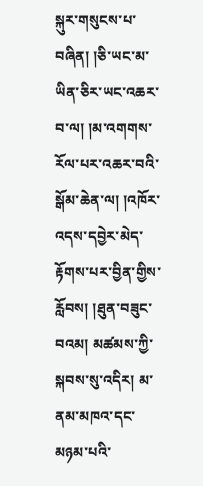སྐུར་གསུངས་པ་བཞིན། །ཅི་ཡང་མ་ཡིན་ཅིར་ཡང་འཆར་བ་ལ། །མ་འགགས་རོལ་པར་འཆར་བའི་སྒོམ་ཆེན་ལ། །འཁོར་འདས་དབྱེར་མེད་རྟོགས་པར་བྱིན་གྱིས་རློབས། །ཐུན་བཟུང་བའམ། མཚམས་ཀྱི་སྐབས་སུ་འདིར། མ་ནམ་མཁའ་དང་མཉམ་པའི་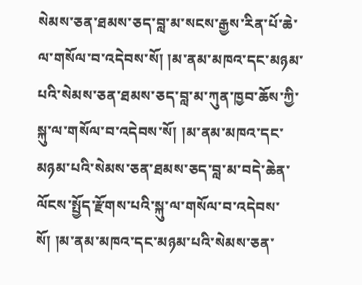སེམས་ཅན་ཐམས་ཅད་བླ་མ་སངས་རྒྱས་རིན་པོ་ཆེ་ལ་གསོལ་བ་འདེབས་སོ། །མ་ནམ་མཁའ་དང་མཉམ་པའི་སེམས་ཅན་ཐམས་ཅད་བླ་མ་ཀུན་ཁྱབ་ཆོས་ཀྱི་སྐུ་ལ་གསོལ་བ་འདེབས་སོ། །མ་ནམ་མཁའ་དང་མཉམ་པའི་སེམས་ཅན་ཐམས་ཅད་བླ་མ་བདེ་ཆེན་ལོངས་སྤྱོད་རྫོགས་པའི་སྐུ་ལ་གསོལ་བ་འདེབས་སོ། །མ་ནམ་མཁའ་དང་མཉམ་པའི་སེམས་ཅན་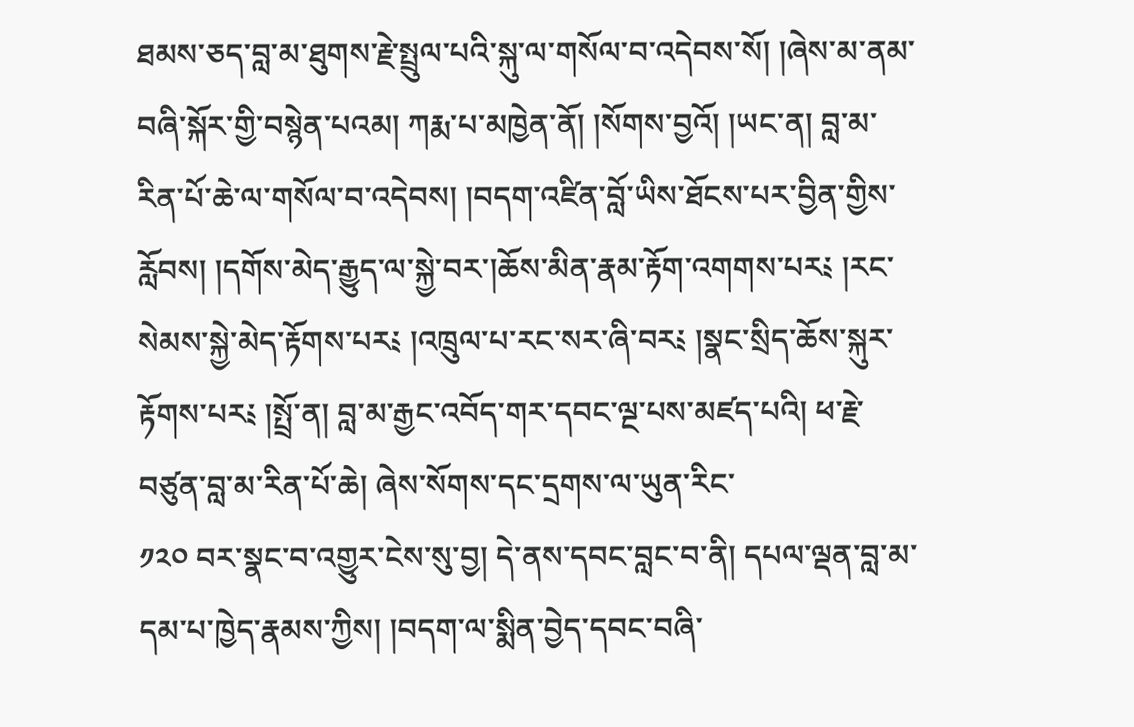ཐམས་ཅད་བླ་མ་ཐུགས་རྗེ་སྤྲུལ་པའི་སྐུ་ལ་གསོལ་བ་འདེབས་སོ། །ཞེས་མ་ནམ་བཞི་སྐོར་གྱི་བསྙེན་པའམ། ཀརྨ་པ་མཁྱེན་ནོ། །སོགས་བྱའོ། །ཡང་ན། བླ་མ་རིན་པོ་ཆེ་ལ་གསོལ་བ་འདེབས། །བདག་འཛིན་བློ་ཡིས་ཐོངས་པར་བྱིན་གྱིས་རློབས། །དགོས་མེད་རྒྱུད་ལ་སྐྱེ་བར་།ཆོས་མིན་རྣམ་རྟོག་འགགས་པར༴ །རང་སེམས་སྐྱེ་མེད་རྟོགས་པར༴ །འཁྲུལ་པ་རང་སར་ཞི་བར༴ །སྣང་སྲིད་ཆོས་སྐུར་རྟོགས་པར༴ །སྤྲོ་ན། བླ་མ་རྒྱང་འབོད་གར་དབང་ལྔ་པས་མཛད་པའི། ཕ་རྗེ་བཙུན་བླ་མ་རིན་པོ་ཆེ། ཞེས་སོགས་དང་དྲགས་ལ་ཡུན་རིང་
༡༢༠ བར་སྣང་བ་འགྱུར་ངེས་སུ་བྱ། དེ་ནས་དབང་བླང་བ་ནི། དཔལ་ལྡན་བླ་མ་དམ་པ་ཁྱེད་རྣམས་ཀྱིས། །བདག་ལ་སྨིན་བྱེད་དབང་བཞི་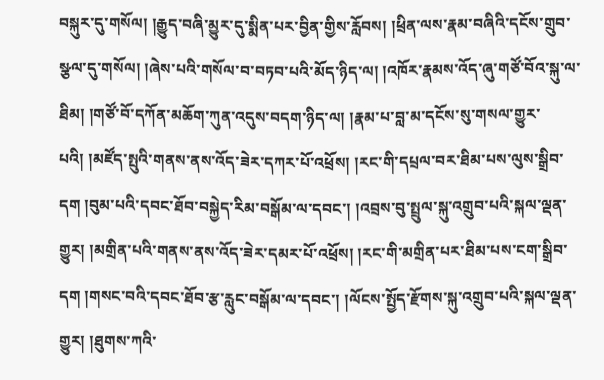བསྐུར་དུ་གསོལ། །རྒྱུད་བཞི་མྱུར་དུ་སྨིན་པར་བྱིན་གྱིས་རློབས། །ཕྲིན་ལས་རྣམ་བཞིའི་དངོས་གྲུབ་སྩལ་དུ་གསོལ། །ཞེས་པའི་གསོལ་བ་བཏབ་པའི་མོད་ཉིད་ལ། །འཁོར་རྣམས་འོད་ཞུ་གཙོ་བོའ་སྐུ་ལ་ཐིམ། །གཙོ་བོ་དཀོན་མཆོག་ཀུན་འདུས་བདག་ཉིད་ལ། །རྣམ་པ་བླ་མ་དངོས་སུ་གསལ་གྱུར་པའི། །མཛོད་སྤུའི་གནས་ནས་འོད་ཟེར་དཀར་པོ་འཕྲོས། །རང་གི་དཔྲལ་བར་ཐིམ་པས་ལུས་སྒྲིབ་དག །བུམ་པའི་དབང་ཐོབ་བསྐྱེད་རིམ་བསྒོམ་ལ་དབང་། །འབྲས་བུ་སྤྲུལ་སྐུ་འགྲུབ་པའི་སྐལ་ལྡན་གྱུར། །མགྲིན་པའི་གནས་ནས་འོད་ཟེར་དམར་པོ་འཕྲོས། །རང་གི་མགྲིན་པར་ཐིམ་པས་ངག་སྒྲིབ་དག །གསང་བའི་དབང་ཐོབ་རྩ་རླུང་བསྒོམ་ལ་དབང་། །ལོངས་སྤྱོད་རྫོགས་སྐུ་འགྲུབ་པའི་སྐལ་ལྡན་གྱུར། །ཐུགས་ཀའི་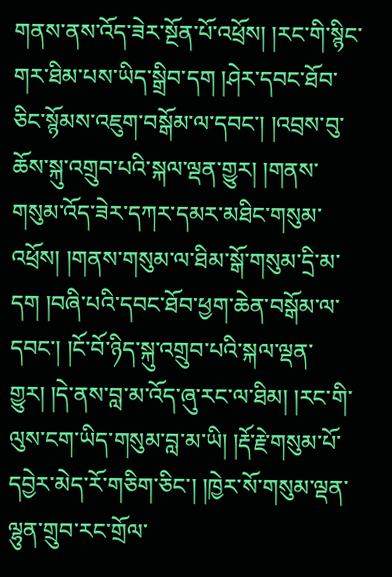གནས་ནས་འོད་ཟེར་སྔོན་པོ་འཕྲོས། །རང་གི་སྙིང་གར་ཐིམ་པས་ཡིད་སྒྲིབ་དག །ཤེར་དབང་ཐོབ་ཅིང་སྙོམས་འཇུག་བསྒོམ་ལ་དབང་། །འབྲས་བུ་ཆོས་སྐུ་འགྲུབ་པའི་སྐལ་ལྡན་གྱུར། །གནས་གསུམ་འོད་ཟེར་དཀར་དམར་མཐིང་གསུམ་འཕྲོས། །གནས་གསུམ་ལ་ཐིམ་སྒོ་གསུམ་དྲི་མ་དག །བཞི་པའི་དབང་ཐོབ་ཕྱག་ཆེན་བསྒོམ་ལ་དབང་། །ངོ་བོ་ཉིད་སྐུ་འགྲུབ་པའི་སྐལ་ལྡན་གྱུར། །དེ་ནས་བླ་མ་འོད་ཞུ་རང་ལ་ཐིམ། །རང་གི་ལུས་ངག་ཡིད་གསུམ་བླ་མ་ཡི། །རྡོ་རྗེ་གསུམ་པོ་དབྱེར་མེད་རོ་གཅིག་ཅིང་། །ཁྱེར་སོ་གསུམ་ལྡན་ལྷུན་གྲུབ་རང་གྲོལ་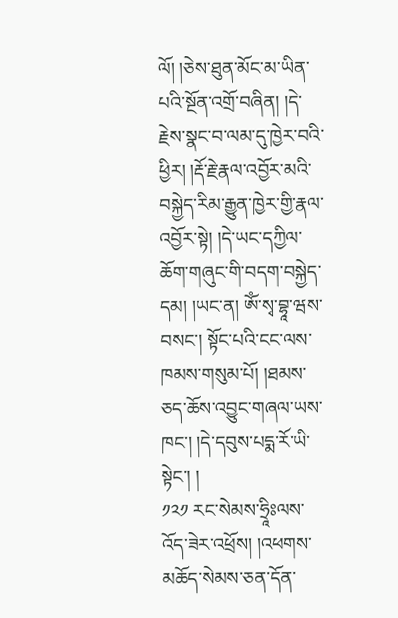ལོ། །ཅེས་ཐུན་མོང་མ་ཡིན་པའི་སྔོན་འགྲོ་བཞིན། །དེ་རྗེས་སྣང་བ་ལམ་དུ་ཁྱེར་བའི་ཕྱིར། །རྡོ་རྗེ་རྣལ་འབྱོར་མའི་བསྐྱེད་རིམ་རྒྱུན་ཁྱེར་གྱི་རྣལ་འབྱོར་སྟེ། །དེ་ཡང་དཀྱིལ་ཆོག་གཞུང་གི་བདག་བསྐྱེད་དམ། །ཡང་ན། ༀ་སྭ་བྷཱ་ཝས་བསང་། སྟོང་པའི་ངང་ལས་ཁམས་གསུམ་པོ། །ཐམས་ཅད་ཆོས་འབྱུང་གཞལ་ཡས་ཁང་། །དེ་དབུས་པདྨ་རོ་ཡི་སྟེང་། །
༡༢༡ རང་སེམས་ཧྲཱིཿལས་འོད་ཟེར་འཕྲོས། །འཕགས་མཆོད་སེམས་ཅན་དོན་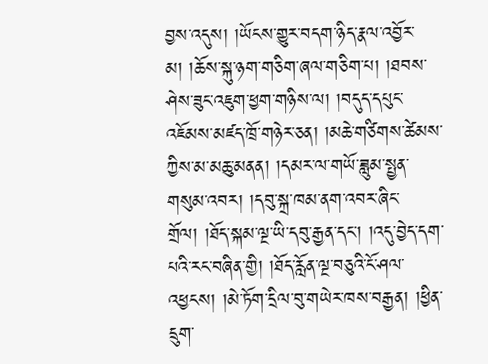བྱས་འདུས། །ཡོངས་གྱུར་བདག་ཉིད་རྣལ་འབྱོར་མ། །ཆོས་སྐུ་ཉག་གཅིག་ཞལ་གཅིག་པ། །ཐབས་ཤེས་ཟུང་འཇུག་ཕྱག་གཉིས་ལ། །བདུད་དཔུང་འཇོམས་མཛད་ཁྲོ་གཉེར་ཅན། །མཆེ་གཙིགས་ཚེམས་ཀྱིས་མ་མཆུ་མནན། །དམར་ལ་གཡོ་ཟླུམ་སྤྱན་གསུམ་འབར། །དབུ་སྐྲ་ཁམ་ནག་འབར་ཞིང་གྲོལ། །ཐོད་སྐམ་ལྔ་ཡི་དབུ་རྒྱན་དང་། །འདུ་བྱེད་དག་པའི་རང་བཞིན་གྱི། །ཐོད་རློན་ལྔ་བཅུའི་ངོ་ཤལ་འཕྱངས། །མེ་ཏོག་དྲིལ་བུ་གཡེར་ཁས་བརྒྱན། །ཕྱིན་དྲུག་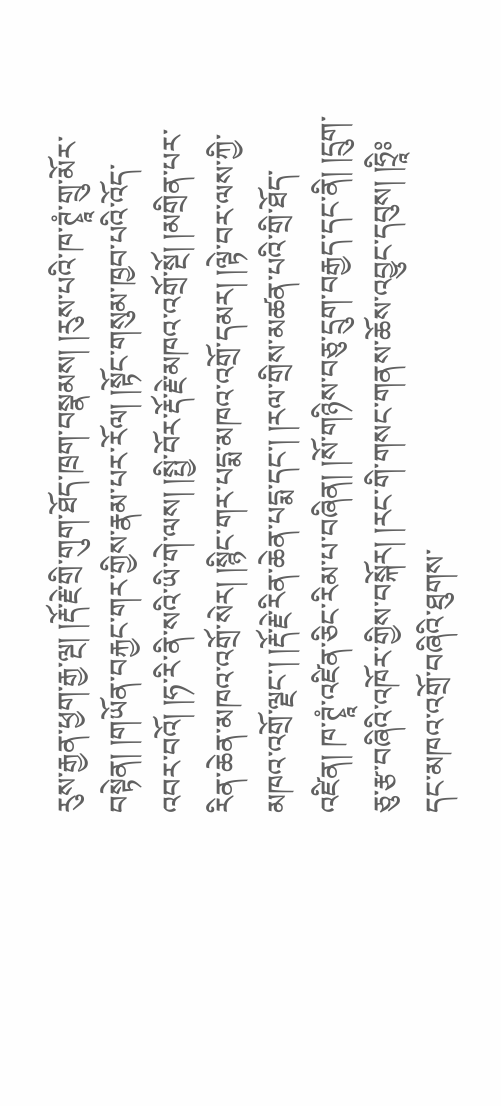རུས་རྒྱན་ཕྱག་རྒྱ་ལྔ། །རྡོ་རྗེ་གྲི་གུག་ཐོད་ཁྲག་བསྣམས། །རུས་པའི་ཁ་ཊྭཱཾ་གྲུ་མོར་བསྟེན། །གཡོན་བརྐྱང་གར་གྱིས་རྣམ་པར་རོལ། །སྟོང་གསུམ་ཁྱབ་པའི་འོད་འབར་བའོ། །ཧ་རི་ནི་སའི་ཡི་གེ་ལས། །སྤྱི་བོར་རྡོ་རྗེ་མཁའ་འགྲོ་སྔོ། །མགྲིན་པར་རིན་ཆེན་མཁའ་འགྲོ་སེར། །སྙིང་གར་པདྨ་མཁའ་འགྲོ་དམར། །ལྟེ་བར་ལས་ཀྱི་མཁའ་འགྲོ་ལྗང་། །རྡོ་རྗེ་རིན་ཆེན་པདྨ་དང་། །རལ་གྲིས་མཚན་པའི་གྲི་ཐོད་འཛིན། ཁ་ཊྭཱཾ་འཛིན་ཅིང་རིམ་པ་བཞིན། །སོ་གཉིས་བཅུ་དྲུག་བརྒྱད་དང་ནི། །དྲུག་ཅུ་རྩ་བཞིའི་འཁོར་གྱིས་བསྐོར། །རང་གི་གསང་གནས་ཆོས་འབྱུང་དབུས། །ཧྲཱིཿདང་མཁའ་འགྲོ་བཞིའི་ཐུགས་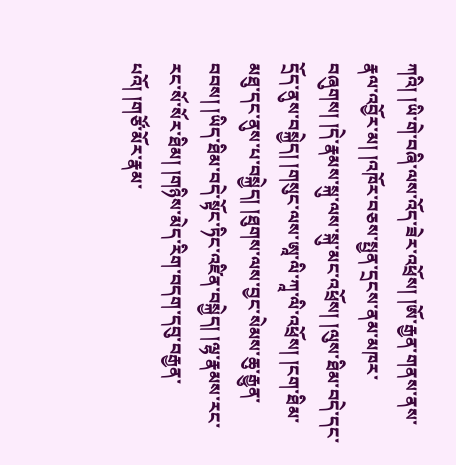ཀའི། །ཡི་གེ་བཞི་ལས་འོད་ཟེར་འཕྲོས། །ཨོ་རྒྱན་གནས་ནས་རྣལ་འབྱོར་མ། །འཁོར་བཅས་སྤྱན་དྲངས་ནམ་མཁར་བཞུགས། །དེ་རྣམས་སྐུ་ལས་སྐུ་མང་འཕྲོས། །ལུས་ཐིམ་བདེ་དང་དྲོད་ནུས་བསྐྱེད། །གསུང་ལས་ཨཱ་ལི་ཀཱ་ལི་འཕྲོས། །ངག་ཐིམ་མཐུ་དང་ནུས་པ་བསྐྱེད། །ཐུགས་ལས་བྱང་སེམས་ཆུ་རྒྱུན་བབས། །ཡིད་ཐིམ་བདེ་སྟོང་ཏིང་འཛིན་བསྐྱེད། །ལྷ་རྣམས་རང་རང་སོ་སོར་ཐིམ། །གཉིས་མེད་རིག་བདག་དབུ་བརྒྱན་པའོ། །གཙོ་མོར་རྣམ་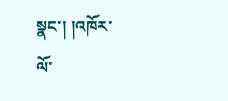སྣང་། །འཁོར་ལོ་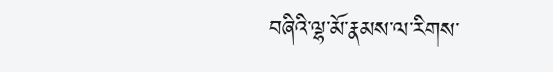བཞིའི་ལྷ་མོ་རྣམས་ལ་རིགས་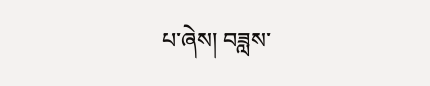པ་ཞེས། བཟླས་